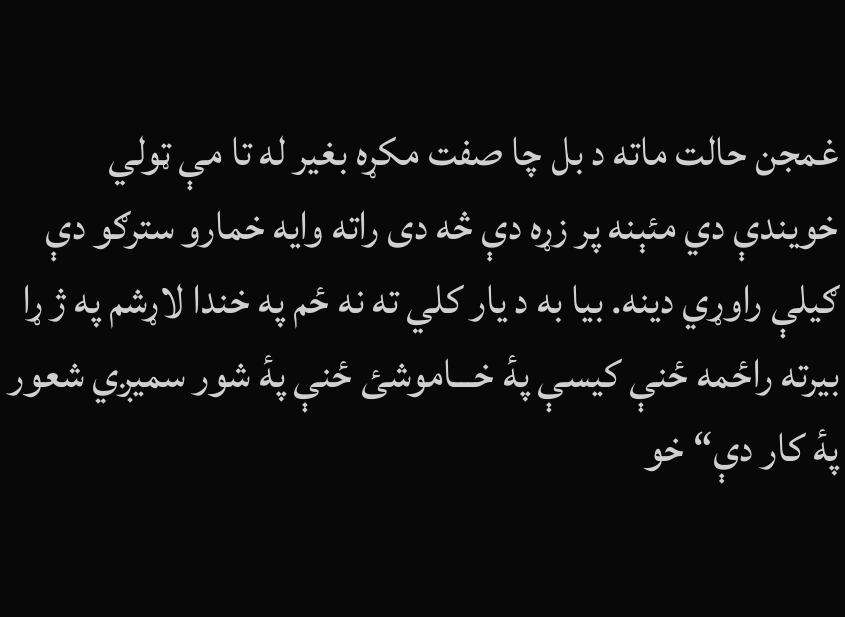غمجن حالت ماته د بل چا صفت مکړه بغیر له تا مې ټولي خویندې دي مئېنه پر زړه دې څه دی راته وایه خمارو سترګو دې ګیلې راوړي دینه. بیا به د یار کلي ته نه ځم په خندا لاړشم په ژ ړا بیرته راځمه ځنې کیسې پۀ خـــاموشئ ځنې پۀ شور سمیږي شعور پۀ کار دې“ خو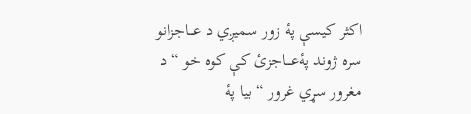اکثر کیسې پۀ زور سمیږي د عـــاجزانو سره ژوند پۀعـــاجزئ کې کوه خو “ د مغرور سړي غرور “ بیا پۀ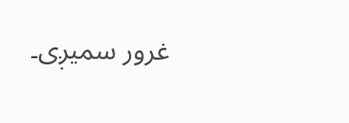غرور سمیږی۔